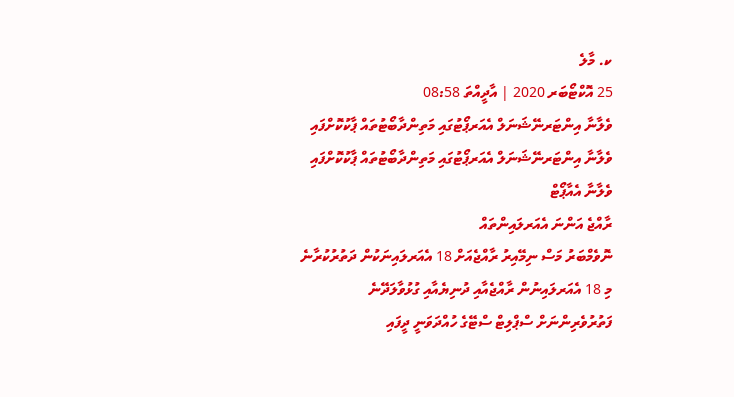ކ. މާލެ
25 އޮކްޓޯބަރ 2020 | އާދީއްތަ 08:58
ވެލާނާ އިންޓަރނޭޝަނަލް އެއަރޕޯޓުގައި މަތިންދާބޯޓުތައް ޕާކުކޮށްފައި
ވެލާނާ އިންޓަރނޭޝަނަލް އެއަރޕޯޓުގައި މަތިންދާބޯޓުތައް ޕާކުކޮށްފައި
ވެލާނާ އެއާޕޯޓް
ރާއްޖެ އަންނަ އެއަރލައިންތައް
ނޮވެމްބަރު މަސް ނިމޭއިރު ރާއްޖެއަށް 18 އެއަރލައިނަކުން ދަތުރުކުރާނެ
މި 18 އެއަރލައިނުން ރާއްޖެއާއި ދުނިޔެއާއި ގުޅުވާލަދޭނެ
ފަތުރުވެރިންނަށް ސްޕްލިޓް ސްޓޭގެ ހުއްދަވަނީ ދީފައި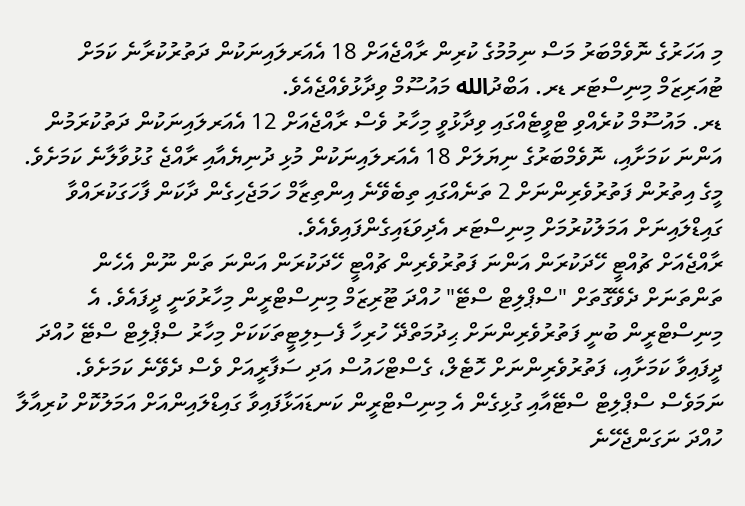މި އަހަރުގެ ނޮވެމްބަރު މަސް ނިމުމުގެ ކުރިން ރާއްޖެއަށް 18 އެއަރލައިނަކުން ދަތުރުކުރާނެ ކަމަށް ޓުއަރިޒަމް މިނިސްޓަރ ޑރ. އަބްދުالله މައުސޫމް ވިދާޅުވެއްޖެއެވެ.
ޑރ. މައުސޫމް ކުރެއްވި ޓްވީޓެއްގައި ވިދާޅުވީ މިހާރު ވެސް ރާއްޖެއަށް 12 އެއަރލައިނަކުން ދަތުކުރަމުން އަންނަ ކަމަށާއި، ނޮވެމްބަރުގެ ނިޔަލަށް 18 އެއަރލައިނަކުން މުޅި ދުނިޔެއާއި ރާއްޖެ ގުޅުވާލާނެ ކަމަށެވެ. މީގެ އިތުރުން ފަތުރުވެރިންނަށް 2 ތަނެއްގައި ތިބެވޭނެ އިންތިޒާމް ހަމަޖެހިގެން ދާކަން ފާހަގަކުރައްވާ ގައިޑްލައިނަށް އަމަލުކުރުމަށް މިނިސްޓަރ އެދިވަޑައިގެންފައިވެއެވެ.
ރާއްޖެއަށް ޗުއްޓީ ހޭދަކުރަން އަންނަ ފަތުރުވެރިން ޗުއްޓީ ހޭދަކުރަން އަންނަ ތަން ނޫން އެހެން ތަންތަނަށް ދެވޭގޮތަށް "ސްޕްލިޓް ސްޓޭ" ހުއްދަ ޓޫރިޒަމް މިނިސްޓްރީން މިހާރުވަނީ ދީފައެވެ. އެ މިނިސްޓްރީން ބުނީ ފަތުރުވެރިންނަށް ޙިދުމަތްދޭ ހުރިހާ ފެސިލިޓީތަކަކަށް މިހާރު ސްޕްލިޓް ސްޓޭ ހުއްދަ ދީފައިވާ ކަމަށާއި، ފަތުރުވެރިންނަށް ހޮޓެލް، ގެސްޓްހައުސް އަދި ސަފާރީއަށް ވެސް ދެވޭނެ ކަމަށެވެ.
ނަމަވެސް ސްޕްލިޓް ސްޓޭއާއި ގުޅިގެން އެ މިނިސްޓްރީން ކަނޑައަޅާފައިވާ ގައިޑްލައިންއަށް އަމަލުކޮށް ކުރިއާލާ ހުއްދަ ނަގަންޖެހޭނެ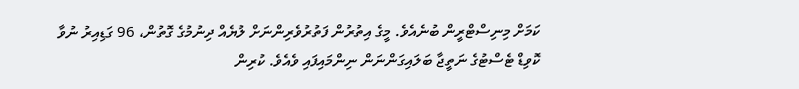ކަމަށް މިނިސްޓްރީން ބުނެއެވެ. މީގެ އިތުރުން ފަތުރުވެރިންނަށް ލުޔެއް ދިނުމުގެ ގޮތުން، 96 ގަޑިއިރު ނުވާ ކޮވިޑް ޓެސްޓުގެ ނަތީޖާ ބަލައިގަންނަން ނިންމައިފައި ވެއެވެ. ކުރިން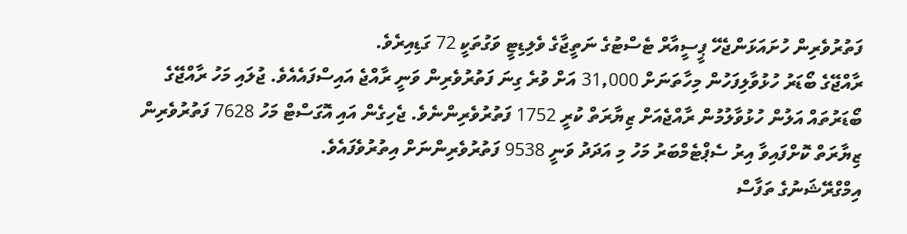ފަތުރުވެރިން ހުށައަޅަންޖެހޭ ޕީސީއާރް ޓެސްޓުގެ ނަތީޖާގެ ވެލިޑިޓީ ވަގުތަކީ 72 ގަޑިއިރެވެ.
ރާއްޖޭގެ ބޯޑަރު ހުޅުވާލިފަހުން މިހާތަނަށް 31,000 އަށް ވުރެ ގިނަ ފަތުރުވެރިން ވަނީ ރާއްޖެ އައިސްފައެއެވެ. ޖުލައި މަހު ރާއްޖޭގެ ބޯޑަރުތައް އަލުން ހުޅުވާލުމުން ރާއްޖެއަށް ޒިޔާރަތް ކުރީ 1752 ފަތުރުވެރިންނެވެ. ޖެހިގެން އައި އޮގަސްޓް މަހު 7628 ފަތުރުވެރިން ޒިޔާރަތް ކޮށްފައިވާ އިރު ސެޕްޓެމްބަރު މަހު މި އަދަދު ވަނީ 9538 ފަތުރުވެރިންނަށް އިތުރުވެފައެވެ.
އިމްގްރޭޝަނުގެ ތަފާސް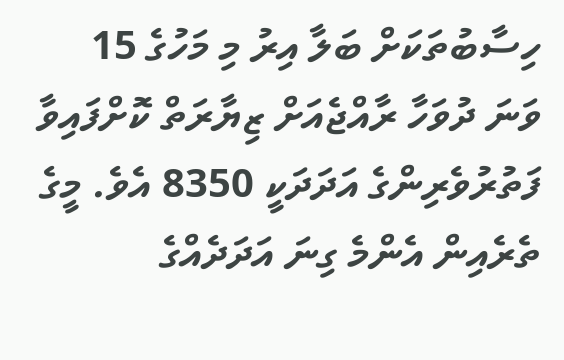ހިސާބުތަކަށް ބަލާ އިރު މި މަހުގެ 15 ވަނަ ދުވަހާ ރާއްޖެއަށް ޒިޔާރަތް ކޮށްފައިވާ ފަތުރުވެރިންގެ އަދަދަކީ 8350 އެވެ. މީގެ ތެރެއިން އެންމެ ގިނަ އަދަދެއްގެ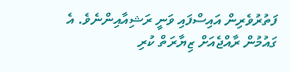ފަތުރުވެރިން އައިސްފައި ވަނީ ރަޝިއާއިންނެވެ. އެ ގައުމުން ރާއްޖެއަށް ޒިޔާރަތް ކުރި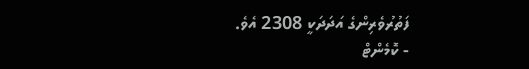ފަތުރުވެރިންގެ އަދަދަކީ 2308 އެވެ.
- ކޮމެންޓް